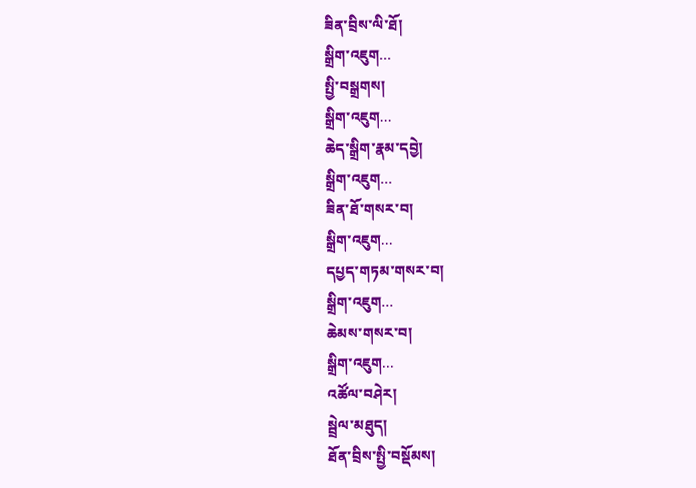ཟིན་བྲིས་ལི་ཐོ།
སྒྲིག་འཇུག...
སྤྱི་བསྒྲགས།
སྒྲིག་འཇུག...
ཆེད་སྒྲིག་རྣམ་དབྱེ།
སྒྲིག་འཇུག...
ཟིན་ཐོ་གསར་བ།
སྒྲིག་འཇུག...
དཔྱད་གཏམ་གསར་བ།
སྒྲིག་འཇུག...
ཆེམས་གསར་བ།
སྒྲིག་འཇུག...
འཚོལ་བཤེར།
སྦྲེལ་མཐུད།
ཐོན་བྲིས་སྤྱི་བསྡོམས།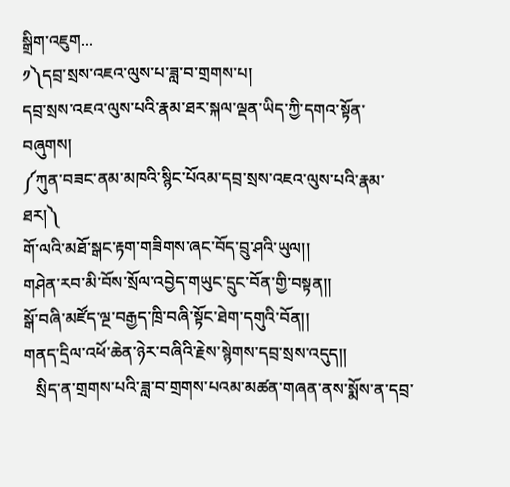སྒྲིག་འཇུག...
༡༽དབྲ་སྲས་འཇའ་ལུས་པ་ཟླ་བ་གྲགས་པ།
དབྲ་སྲས་འཇའ་ལུས་པའི་རྣམ་ཐར་སྐལ་ལྡན་ཡིད་ཀྱི་དགའ་སྟོན་བཞུགས།
༼ཀུན་བཟང་ནམ་མཁའི་སྙིང་པོའམ་དབྲ་སྲས་འཇའ་ལུས་པའི་རྣམ་ཐར།༽
གོ་ལའི་མཐོ་སྒང་རྟག་གཟིགས་ཞང་བོད་བྲུ་ཤའི་ཡུལ།།
གཤེན་རབ་མི་བོས་སྲོལ་འབྱེད་གཡུང་དྲུང་བོན་གྱི་བསྟན།།
སྒོ་བཞི་མཛོད་ལྔ་བརྒྱད་ཁྲི་བཞི་སྟོང་ཐེག་དགུའི་བོན།།
གནད་དྲིལ་འཕོ་ཆེན་ཉེར་བཞིའི་རྗེས་སྙེགས་དབྲ་སྲས་འདུད།།
   སྲིད་ན་གྲགས་པའི་ཟླ་བ་གྲགས་པའམ་མཚན་གཞན་ནས་སྨོས་ན་དབྲ་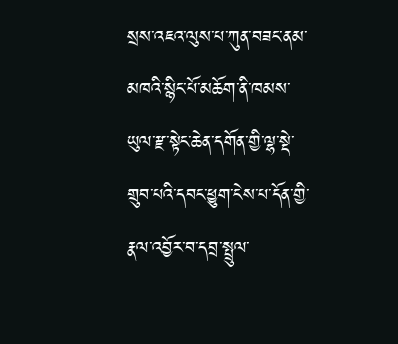སྲས་འཇའ་ལུས་པ་ཀུན་བཟང་ནམ་མཁའི་སྙིང་པོ་མཆོག་ནི་ཁམས་ཡུལ་རྫ་སྟེང་ཆེན་དགོན་གྱི་ལྷ་སྡེ་གྲུབ་པའི་དབང་ཕྱུག་ངེས་པ་དོན་གྱི་རྣལ་འབྱོར་བ་དབྲ་སྤྲུལ་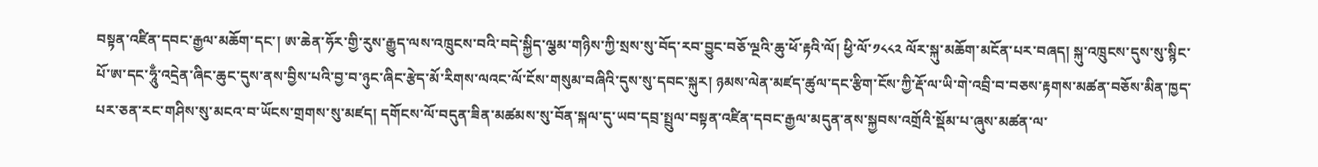བསྟན་འཛིན་དབང་རྒྱལ་མཆོག་དང་། ཨ་ཆེན་ཧོར་གྱི་རུས་རྒྱུད་ལས་འཁྲུངས་བའི་བདེ་སྐྱིད་ལྕམ་གཉིས་ཀྱི་སྲས་སུ་བོད་རབ་བྱུང་བཅོ་ལྔའི་ཆུ་ཕོ་རྟའི་ལོ། ཕྱི་ལོ་༡༨༨༢ ལོར་སྐུ་མཆོག་མངོན་པར་བཞད། སྐུ་འཁྲུངས་དུས་སུ་སྙིང་པོ་ཨ་དང་ཧཱུྃ་འདྲེན་ཞིང་ཆུང་དུས་ནས་བྱིས་པའི་བྱ་བ་ཉུང་ཞིང་རྩེད་མོ་རིགས་ལའང་ལོ་ངོས་གསུམ་བཞིའི་དུས་སུ་དབང་སྐུར། ཉམས་ལེན་མཛད་ཚུལ་དང་རྩིག་ངོས་ཀྱི་རྡོ་ལ་ཡི་གེ་འབྲི་བ་བཅས་རྟགས་མཚན་བཅོས་མིན་ཁྱད་པར་ཅན་རང་གཤིས་སུ་མངའ་བ་ཡོངས་གྲགས་སུ་མཛད། དགོངས་ལོ་བདུན་ཟིན་མཚམས་སུ་བོན་སྐལ་དུ་ཡབ་དབྲ་སྤྲུལ་བསྟན་འཛིན་དབང་རྒྱལ་མདུན་ནས་སྐྱབས་འགྲོའི་སྡོམ་པ་ཞུས་མཚན་ལ་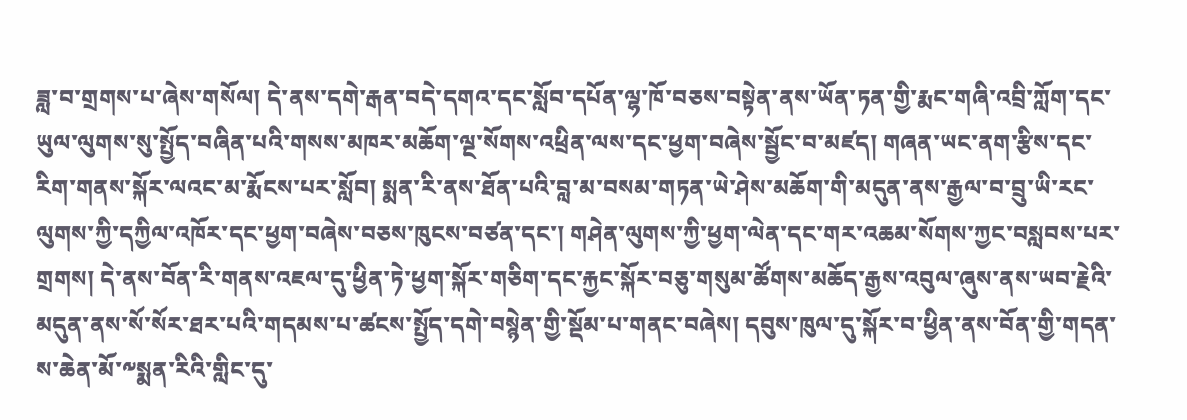ཟླ་བ་གྲགས་པ་ཞེས་གསོལ། དེ་ནས་དགེ་རྒན་བདེ་དགའ་དང་སློབ་དཔོན་ལྷ་ཁོ་བཅས་བསྟེན་ནས་ཡོན་ཏན་གྱི་རྨང་གཞི་འབྲི་ཀློག་དང་ཡུལ་ལུགས་སུ་སྤྱོད་བཞིན་པའི་གསས་མཁར་མཆོག་ལྔ་སོགས་འཕྲིན་ལས་དང་ཕྱག་བཞེས་སྦྱོང་བ་མཛད། གཞན་ཡང་ནག་རྩིས་དང་རིག་གནས་སྐོར་ལའང་མ་རྨོངས་པར་སློབ། སྨན་རི་ནས་ཐོན་པའི་བླ་མ་བསམ་གཏན་ཡེ་ཤེས་མཆོག་གི་མདུན་ནས་རྒྱལ་བ་བྲུ་ཡི་རང་ལུགས་ཀྱི་དཀྱིལ་འཁོར་དང་ཕྱག་བཞེས་བཅས་ཁུངས་བཙན་དང་། གཤེན་ལུགས་ཀྱི་ཕྱག་ལེན་དང་གར་འཆམ་སོགས་ཀྱང་བསླབས་པར་གྲགས། དེ་ནས་བོན་རི་གནས་འཇལ་དུ་ཕྱིན་ཏེ་ཕྱག་སྐོར་གཅིག་དང་རྐྱང་སྐོར་བཅུ་གསུམ་ཚོགས་མཆོད་རྒྱས་འབུལ་ཞུས་ནས་ཡབ་རྗེའི་མདུན་ནས་སོ་སོར་ཐར་པའི་གདམས་པ་ཚངས་སྤྱོད་དགེ་བསྙེན་གྱི་སྡོམ་པ་གནང་བཞེས། དབུས་ཁུལ་དུ་སྐོར་བ་ཕྱིན་ནས་བོན་གྱི་གདན་ས་ཆེན་མོ་༸སྨན་རིའི་གླིང་དུ་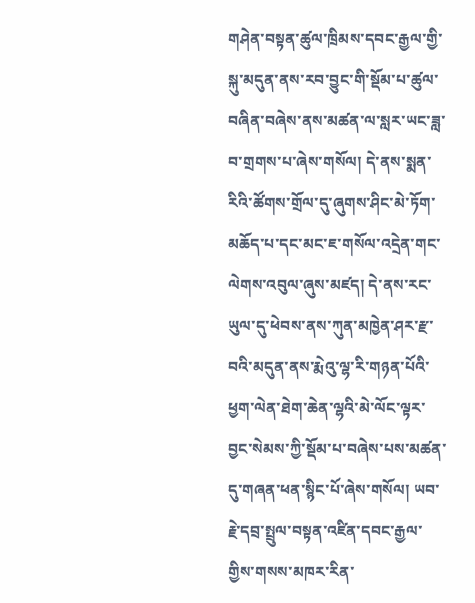གཤེན་བསྟན་ཚུལ་ཁྲིམས་དབང་རྒྱལ་གྱི་སྐུ་མདུན་ནས་རབ་བྱུང་གི་སྡོམ་པ་ཚུལ་བཞིན་བཞེས་ནས་མཚན་ལ་སླར་ཡང་ཟླ་བ་གྲགས་པ་ཞེས་གསོལ། དེ་ནས་སྨན་རིའི་ཚོགས་གྲོལ་དུ་ཞུགས་ཤིང་མེ་ཏོག་མཆོད་པ་དང་མང་ཇ་གསོལ་འདྲེན་གང་ལེགས་འབུལ་ཞུས་མཛད། དེ་ནས་རང་ཡུལ་དུ་ཕེབས་ནས་ཀུན་མཁྱེན་ཤར་རྫ་བའི་མདུན་ནས་རྨེའུ་ལྷ་རི་གཉན་པོའི་ཕྱག་ལེན་ཐེག་ཆེན་ལྷའི་མེ་ལོང་ལྟར་བྱང་སེམས་ཀྱི་སྡོམ་པ་བཞེས་པས་མཚན་དུ་གཞན་ཕན་སྙིང་པོ་ཞེས་གསོལ། ཡབ་རྗེ་དབྲ་སྤྲུལ་བསྟན་འཛིན་དབང་རྒྱལ་གྱིས་གསས་མཁར་རིན་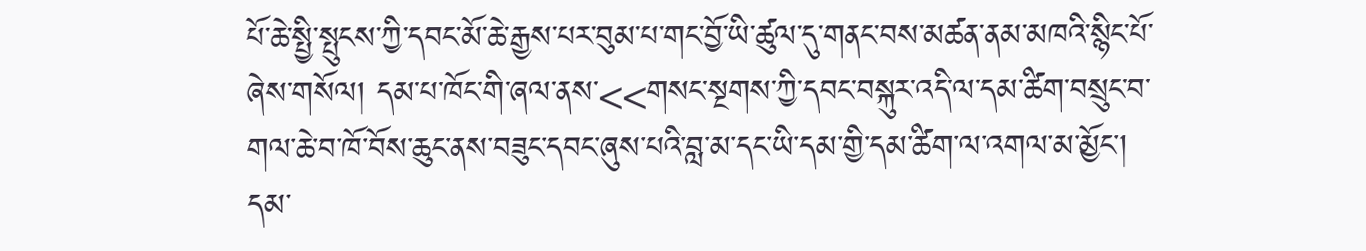པོ་ཆེ་སྤྱི་སྤུངས་ཀྱི་དབང་མོ་ཆེ་རྒྱས་པར་བུམ་པ་གང་བྱོ་ཡི་ཚུལ་དུ་གནང་བས་མཚན་ནམ་མཁའི་སྙིང་པོ་ཞེས་གསོལ། དམ་པ་ཁོང་གི་ཞལ་ནས་<<གསང་སྔགས་ཀྱི་དབང་བསྐུར་འདི་ལ་དམ་ཚིག་བསྲུང་བ་གལ་ཆེ་བ་ཁོ་བོས་ཆུང་ནས་བཟུང་དབང་ཞུས་པའི་བླ་མ་དང་ཡི་དམ་གྱི་དམ་ཚིག་ལ་འགལ་མ་མྱོང་། དམ་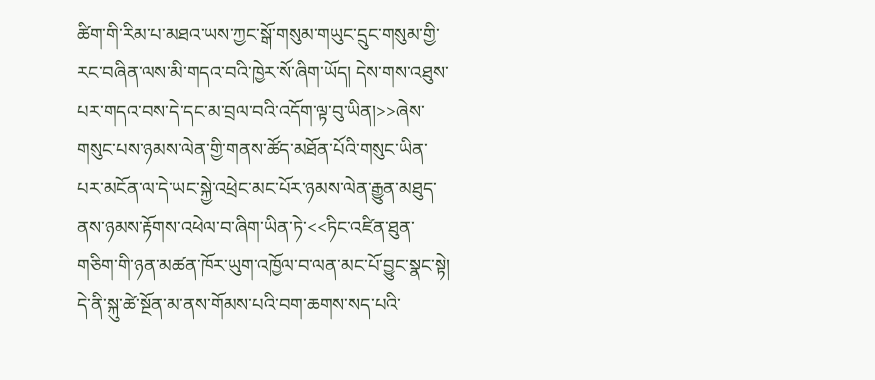ཚིག་གི་རིམ་པ་མཐའ་ཡས་ཀྱང་སྒོ་གསུམ་གཡུང་དྲུང་གསུམ་གྱི་རང་བཞིན་ལས་མི་གདའ་བའི་ཁྱེར་སོ་ཞིག་ཡོད། དེས་གས་འཐུས་པར་གདའ་བས་དེ་དང་མ་བྲལ་བའི་འདོག་ལྟ་བུ་ཡིན།>>ཞེས་གསུང་པས་ཉམས་ལེན་གྱི་གནས་ཚོད་མཐོན་པོའི་གསུང་ཡིན་པར་མངོན་ལ་དེ་ཡང་སྐྱེ་འཕྲེང་མང་པོར་ཉམས་ལེན་རྒྱུན་མཐུད་ནས་ཉམས་རྟོགས་འཕེལ་བ་ཞིག་ཡིན་ཏེ་<<ཏིང་འཛིན་ཐུན་གཅིག་གི་ཉན་མཚན་ཁོར་ཡུག་འཁྱོལ་བ་ལན་མང་པོ་བྱུང་སྣང་སྟེ། དེ་ནི་སྐུ་ཚེ་སྔོན་མ་ནས་གོམས་པའི་བག་ཆགས་སད་པའི་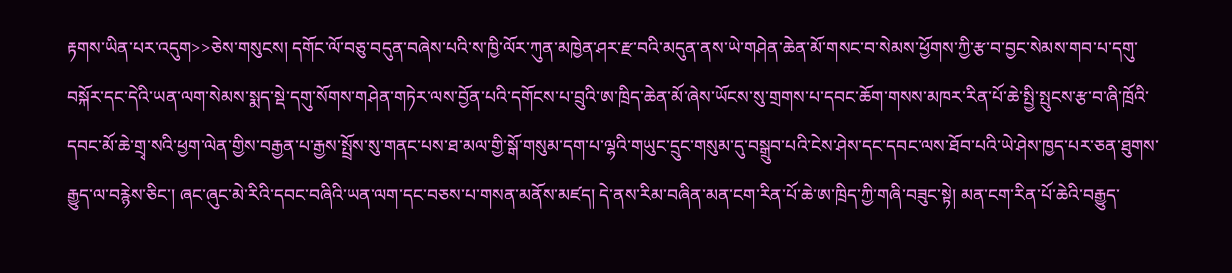རྟགས་ཡིན་པར་འདུག>>ཅེས་གསུངས། དགོང་ལོ་བཅུ་བདུན་བཞེས་པའི་ས་ཁྱི་ལོར་ཀུན་མཁྱེན་ཤར་རྫ་བའི་མདུན་ནས་ཡེ་གཤེན་ཆེན་མོ་གསང་བ་སེམས་ཕྱོགས་ཀྱི་རྩ་བ་བྱང་སེམས་གབ་པ་དགུ་བསྐོར་དང་དེའི་ཡན་ལག་སེམས་སྨད་སྡེ་དགུ་སོགས་གཤེན་གཏེར་ལས་བྱོན་པའི་དགོངས་པ་བྲུའི་ཨ་ཁྲིད་ཆེན་མོ་ཞེས་ཡོངས་སུ་གྲགས་པ་དབང་ཆོག་གསས་མཁར་རིན་པོ་ཆེ་སྤྱི་སྤུངས་རྩ་བ་ཞི་ཁྲོའི་དབང་མོ་ཆེ་གྲྭ་སའི་ཕྱག་ལེན་གྱིས་བརྒྱན་པ་རྒྱས་སྤྲོས་སུ་གནང་པས་ཐ་མལ་གྱི་སྒོ་གསུམ་དག་པ་ལྷའི་གཡུང་དྲུང་གསུམ་དུ་བསྒྲུབ་པའི་ངེས་ཤེས་དང་དབང་ལས་ཐོབ་པའི་ཡེ་ཤེས་ཁྱད་པར་ཅན་ཐུགས་རྒྱུད་ལ་བརྙེས་ཅིང་། ཞང་ཞུང་མེ་རིའི་དབང་བཞིའི་ཡན་ལག་དང་བཅས་པ་གསན་མནོས་མཛད། དེ་ནས་རིམ་བཞིན་མན་ངག་རིན་པོ་ཆེ་ཨ་ཁྲིད་ཀྱི་གཞི་བཟུང་སྟེ། མན་ངག་རིན་པོ་ཆེའི་བརྒྱུད་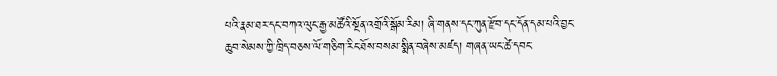པའི་རྣམ་ཐར་དང་བཀའ་ལུང་རྒྱ་མཚོའི་སྔོན་འགྲོའི་སྒོམ་རིམ། ཞི་གནས་དང་ཀུན་རྫོབ་དང་དོན་དམ་པའི་བྱང་ཆུབ་སེམས་ཀྱི་ཁྲིད་བཅས་ལོ་གཅིག་རིང་ཐོས་བསམ་སྨིན་བཞེས་མཛད། གཞན་ཡང་ཚེ་དབང་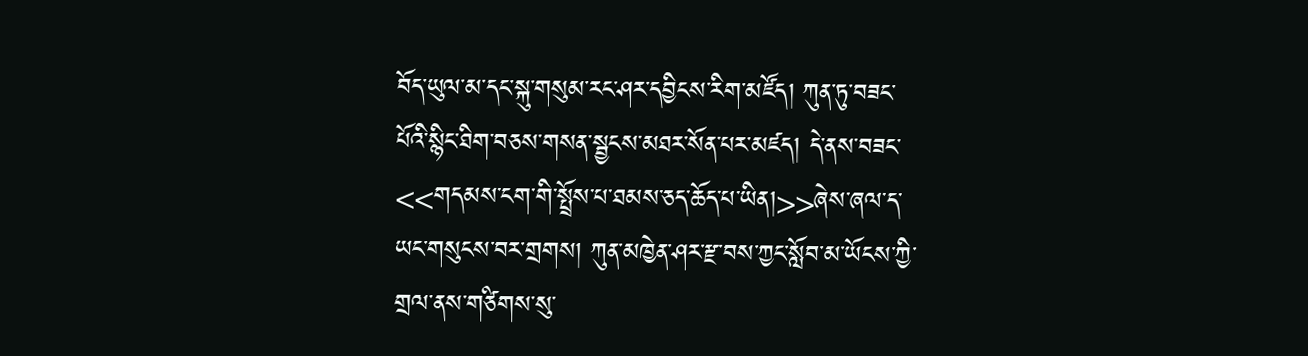བོད་ཡུལ་མ་དང་སྐུ་གསུམ་རང་ཤར་དབྱིངས་རིག་མཛོད། ཀུན་ཏུ་བཟང་པོའི་སྙིང་ཐིག་བཅས་གསན་སྦྱངས་མཐར་སོན་པར་མཛད། དེ་ནས་བཟང་<<གདམས་ངག་གི་སྤྲོས་པ་ཐམས་ཅད་ཆོད་པ་ཡིན།>>ཞེས་ཞལ་ད་ཡང་གསུངས་བར་གྲགས། ཀུན་མཁྱེན་ཤར་རྫ་བས་ཀྱང་སློབ་མ་ཡོངས་ཀྱི་གྲལ་ནས་གཙིགས་སུ་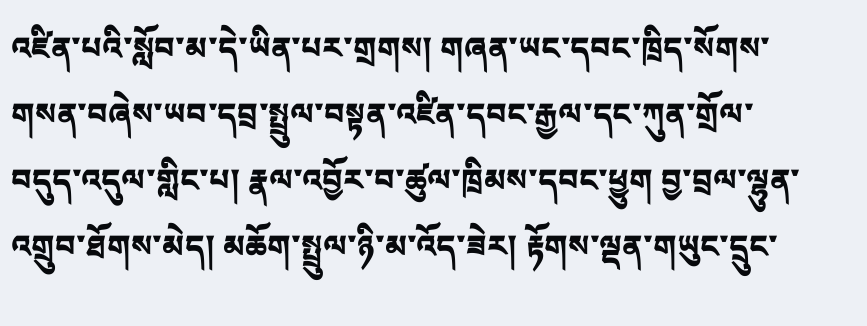འཛིན་པའི་སློབ་མ་དེ་ཡིན་པར་གྲགས། གཞན་ཡང་དབང་ཁྲིད་སོགས་གསན་བཞེས་ཡབ་དབྲ་སྤྲུལ་བསྟན་འཛིན་དབང་རྒྱལ་དང་ཀུན་གྲོལ་བདུད་འདུལ་གླིང་པ། རྣལ་འབྱོར་བ་ཚུལ་ཁྲིམས་དབང་ཕྱུག བྱ་བྲལ་ལྷུན་འགྲུབ་ཐོགས་མེད། མཆོག་སྤྲུལ་ཉི་མ་འོད་ཟེར། རྟོགས་ལྡན་གཡུང་དྲུང་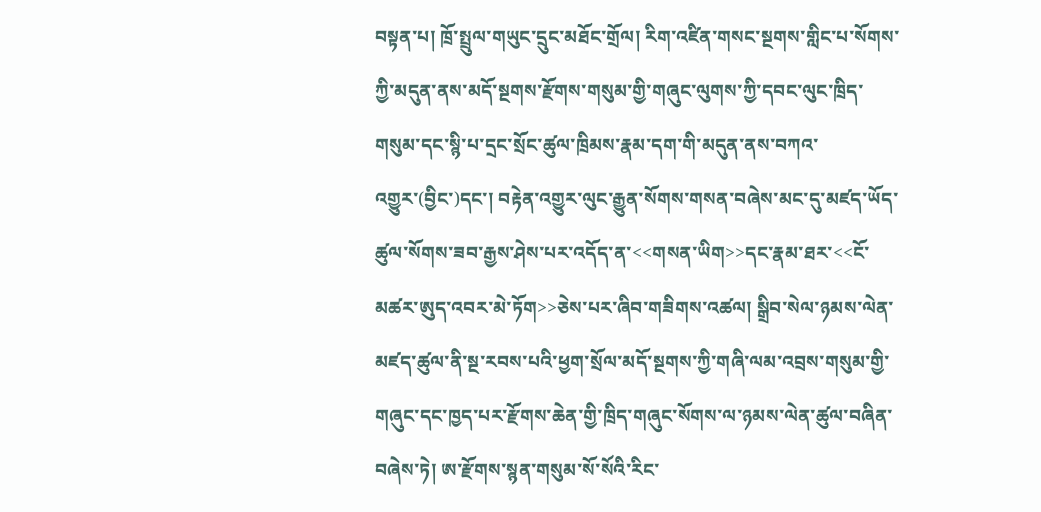བསྟན་པ། ཁྲོ་སྤྲུལ་གཡུང་དྲུང་མཐོང་གྲོལ། རིག་འཛིན་གསང་སྔགས་གླིང་པ་སོགས་ཀྱི་མདུན་ནས་མདོ་སྔགས་རྫོགས་གསུམ་གྱི་གཞུང་ལུགས་ཀྱི་དབང་ལུང་ཁྲིད་གསུམ་དང་སྙི་པ་དྲང་སྲོང་ཚུལ་ཁྲིམས་རྣམ་དག་གི་མདུན་ནས་བཀའ་འགྱུར་(བྱིང་)དང་། བརྟེན་འགྱུར་ལུང་རྒྱུན་སོགས་གསན་བཞེས་མང་དུ་མཛད་ཡོད་ཚུལ་སོགས་ཟབ་རྒྱས་ཤེས་པར་འདོད་ན་<<གསན་ཡིག>>དང་རྣམ་ཐར་<<ངོ་མཚར་ཨུད་འབར་མེ་ཏོག>>ཅེས་པར་ཞིབ་གཟིགས་འཚལ། སྒྲིབ་སེལ་ཉམས་ལེན་མཛད་ཚུལ་ནི་སྔ་རབས་པའི་ཕྱག་སྲོལ་མདོ་སྔགས་ཀྱི་གཞི་ལམ་འབྲས་གསུམ་གྱི་གཞུང་དང་ཁྱད་པར་རྫོགས་ཆེན་གྱི་ཁྲིད་གཞུང་སོགས་ལ་ཉམས་ལེན་ཚུལ་བཞིན་བཞེས་ཏེ། ཨ་རྫོགས་སྙན་གསུམ་སོ་སོའི་རིང་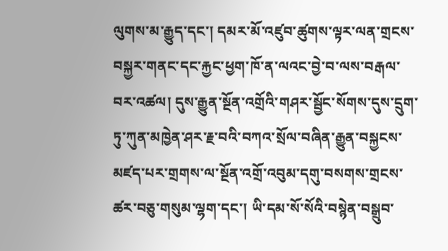ལུགས་མ་རྒྱུད་དང་། དམར་མོ་འཛུབ་ཚུགས་ལྟར་ལན་གྲངས་བསྐྱར་གནང་དང་རྐྱང་ཕྱག་ཁོ་ན་ལའང་བྱེ་བ་ལས་བརྒལ་བར་འཚལ། དུས་རྒྱུན་སྔོན་འགྲོའི་གཤར་སྦྱོང་སོགས་དུས་དྲུག་ཏུ་ཀུན་མཁྱེན་ཤར་རྗ་བའི་བཀའ་སྲོལ་བཞིན་རྒྱུན་བསྐྱངས་མཛད་པར་གྲགས་ལ་སྔོན་འགྲོ་འབུམ་དགུ་བསགས་གྲངས་ཚར་བཅུ་གསུམ་ལྷག་དང་། ཡི་དམ་སོ་སོའི་བསྙེན་བསྒྲུབ་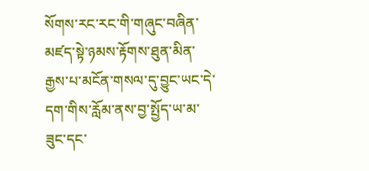སོགས་རང་རང་གི་གཞུང་བཞིན་མཛད་སྟེ་ཉམས་རྟོགས་ཐུན་མིན་རྒྱས་པ་མངོན་གསལ་དུ་བྱུང་ཡང་དེ་དག་གིས་རློམ་ནས་བྱ་སྤྱོད་ཡ་མ་ཟུང་དང་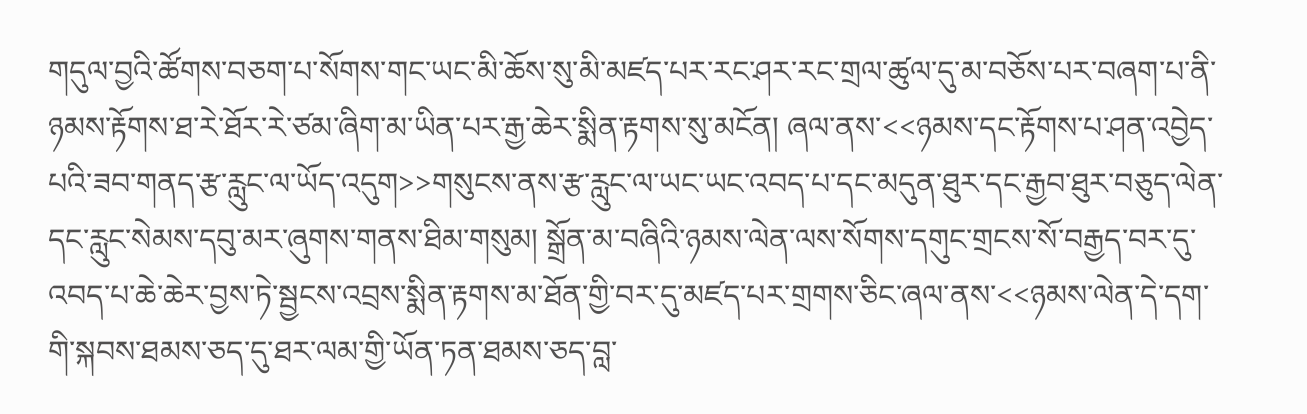གདུལ་བྱའི་ཚོགས་བཅག་པ་སོགས་གང་ཡང་མི་ཆོས་སུ་མི་མཛད་པར་རང་ཤར་རང་གྲལ་ཚུལ་དུ་མ་བཅོས་པར་བཞག་པ་ནི་ཉམས་རྟོགས་ཐ་རེ་ཐོར་རེ་ཙམ་ཞིག་མ་ཡིན་པར་རྒྱ་ཆེར་སྨིན་རྟགས་སུ་མངོན། ཞལ་ནས་<<ཉམས་དང་རྟོགས་པ་ཤན་འབྱེད་པའི་ཟབ་གནད་རྩ་རླུང་ལ་ཡོད་འདུག>>གསུངས་ནས་རྩ་རླུང་ལ་ཡང་ཡང་འབད་པ་དང་མདུན་ཐུར་དང་རྒྱབ་ཐུར་བཅུད་ལེན་དང་རླུང་སེམས་དབུ་མར་ཞུགས་གནས་ཐིམ་གསུམ། སྒྲོན་མ་བཞིའི་ཉམས་ལེན་ལས་སོགས་དགུང་གྲངས་སོ་བརྒྱད་བར་དུ་འབད་པ་ཆེ་ཆེར་བྱས་ཏེ་སྦྱངས་འབྲས་སྨིན་རྟགས་མ་ཐོན་གྱི་བར་དུ་མཛད་པར་གྲགས་ཅིང་ཞལ་ནས་<<ཉམས་ལེན་དེ་དག་གི་སྐབས་ཐམས་ཅད་དུ་ཐར་ལམ་གྱི་ཡོན་ཏན་ཐམས་ཅད་བླ་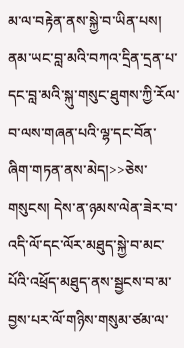མ་ལ་བརྟེན་ནས་སྐྱེ་བ་ཡིན་པས། ནམ་ཡང་བླ་མའི་བཀའ་དྲིན་དྲན་པ་དང་བླ་མའི་སྐུ་གསུང་ཐུགས་ཀྱི་རོལ་བ་ལས་གཞན་པའི་ལྷ་དང་བོན་ཞིག་གཏན་ནས་མེད།>>ཅེས་གསུངས། དེས་ན་ཉམས་ལེན་ཟེར་བ་འདི་ལོ་དང་ལོར་མཐུད་སྐྱེ་བ་མང་པོའི་འཕྲོད་མཐུད་ནས་སྦྱངས་བ་མ་བྱས་པར་ལོ་གཉིས་གསུམ་ཙམ་ལ་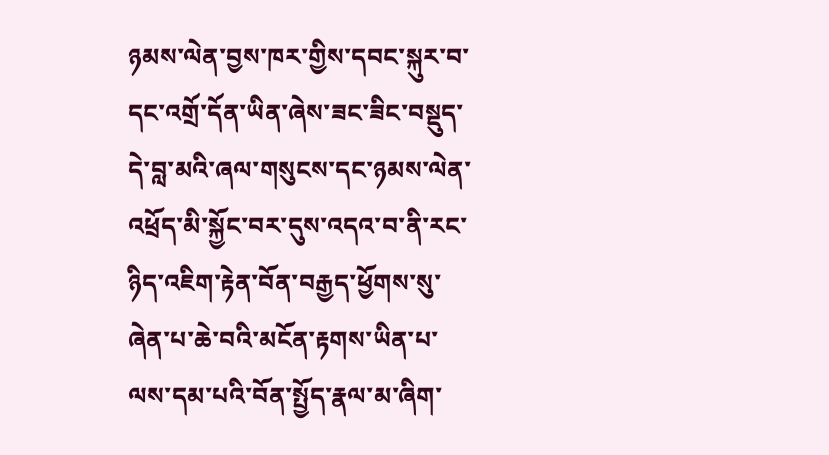ཉམས་ལེན་བྱས་ཁར་གྱིས་དབང་སྐུར་བ་དང་འགྲོ་དོན་ཡིན་ཞེས་ཟང་ཟིང་བསྡུད་དེ་བླ་མའི་ཞལ་གསུངས་དང་ཉམས་ལེན་འཕྲོད་མི་སྐྱོང་བར་དུས་འདའ་བ་ནི་རང་ཉིད་འཇིག་རྟེན་བོན་བརྒྱད་ཕྱོགས་སུ་ཞེན་པ་ཆེ་བའི་མངོན་རྟགས་ཡིན་པ་ལས་དམ་པའི་བོན་སྤྱོད་རྣལ་མ་ཞིག་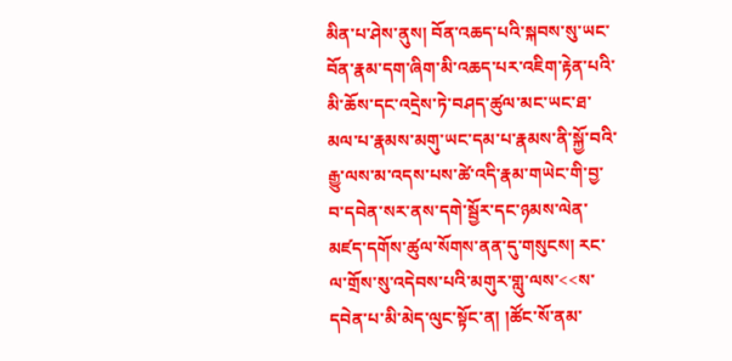མིན་པ་ཤེས་ནུས། བོན་འཆད་པའི་སྐབས་སུ་ཡང་བོན་རྣམ་དག་ཞིག་མི་འཆད་པར་འཇིག་རྟེན་པའི་མི་ཆོས་དང་འདྲེས་ཏེ་བཤད་ཚུལ་མང་ཡང་ཐ་མལ་པ་རྣམས་མགུ་ཡང་དམ་པ་རྣམས་ནི་སྐྱོ་བའི་རྒྱུ་ལས་མ་འདས་པས་ཚེ་འདི་རྣམ་གཡེང་གི་བྱ་བ་དབེན་སར་ནས་དགེ་སྦྱོར་དང་ཉམས་ལེན་མཛད་དགོས་ཚུལ་སོགས་ནན་དུ་གསུངས། རང་ལ་གྲོས་སུ་འདེབས་པའི་མགུར་གླུ་ལས་<<ས་དབེན་པ་མི་མེད་ལུང་སྟོང་ན། །ཚོང་སོ་ནམ་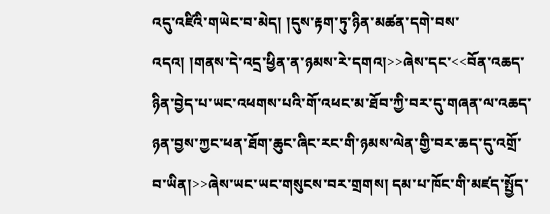འདུ་འཛིའི་གཡེང་བ་མེད། །དུས་རྟག་ཏུ་ཉིན་མཚན་དགེ་བས་འདའ། །གནས་དེ་འདྲ་ཕྱིན་ན་ཉམས་རེ་དགའ།>>ཞེས་དང་<<བོན་འཆད་ཉིན་བྱེད་པ་ཡང་འཕགས་པའི་གོ་འཕང་མ་ཐོབ་ཀྱི་བར་དུ་གཞན་ལ་འཆད་ཉན་བྱས་ཀྱང་ཕན་ཐོག་ཆུང་ཞིང་རང་གི་ཉམས་ལེན་གྱི་བར་ཆད་དུ་འགྲོ་བ་ཡིན།>>ཞེས་ཡང་ཡང་གསུངས་བར་གྲགས། དམ་པ་ཁོང་གི་མཛད་སྤྱོད་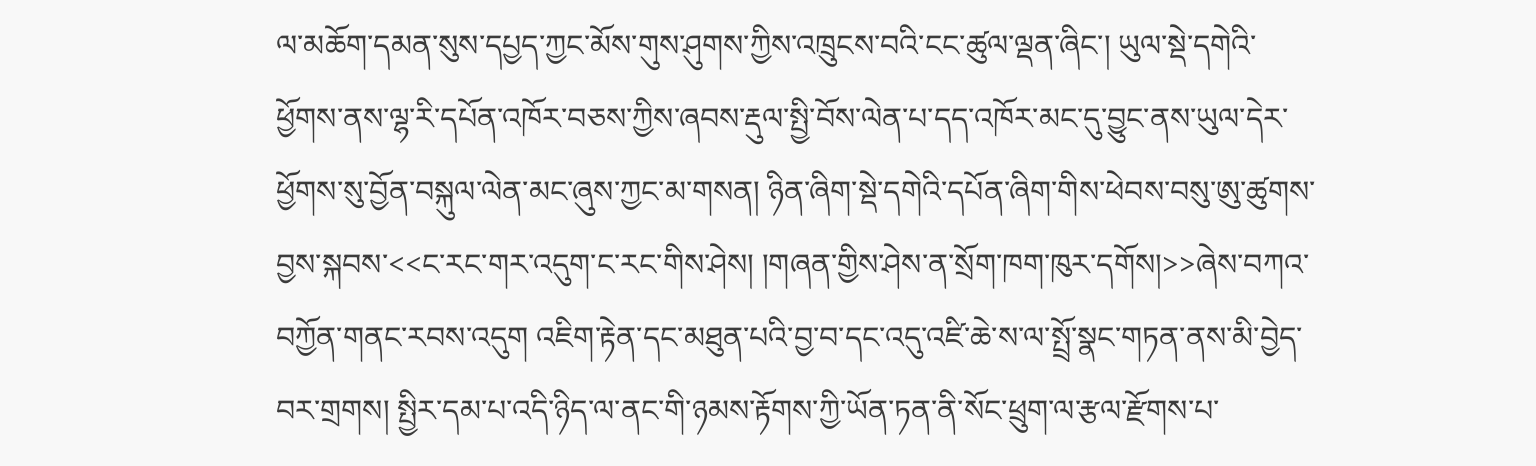ལ་མཆོག་དམན་སུས་དཔྱད་ཀྱང་མོས་གུས་ཤུགས་ཀྱིས་འཁྲུངས་བའི་ངང་ཚུལ་ལྡན་ཞིང་། ཡུལ་སྡེ་དགེའི་ཕྱོགས་ནས་ལྷ་རི་དཔོན་འཁོར་བཅས་ཀྱིས་ཞབས་རྡུལ་སྤྱི་བོས་ལེན་པ་དད་འཁོར་མང་དུ་བྱུང་ནས་ཡུལ་དེར་ཕྱོགས་སུ་བྱོན་བསྐུལ་ལེན་མང་ཞུས་ཀྱང་མ་གསན། ཉིན་ཞིག་སྡེ་དགེའི་དཔོན་ཞིག་གིས་ཕེབས་བསུ་ཨུ་ཚུགས་བྱས་སྐབས་<<ང་རང་གར་འདུག་ང་རང་གིས་ཤེས། །གཞན་གྱིས་ཤེས་ན་སྲོག་ཁག་ཁུར་དགོས།>>ཞེས་བཀའ་བཀྱོན་གནང་རབས་འདུག འཇིག་རྟེན་དང་མཐུན་པའི་བྱ་བ་དང་འདུ་འཛི་ཆེ་ས་ལ་སྤྲོ་སྣང་གཏན་ནས་མི་བྱེད་བར་གྲགས། སྤྱིར་དམ་པ་འདི་ཉིད་ལ་ནང་གི་ཉམས་རྟོགས་ཀྱི་ཡོན་ཏན་ནི་སོང་ཕྲུག་ལ་རྩལ་རྫོགས་པ་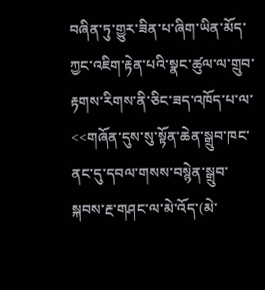བཞིན་ཏུ་གྱུར་ཟིན་པ་ཞིག་ཡིན་མོད་ཀྱང་འཇིག་རྟེན་པའི་སྣང་ཚུལ་ལ་གྲུབ་རྟགས་རིགས་ནི་ཅིང་ཟད་འཁོད་པ་ལ་<<གཞོན་དུས་སུ་སྟོན་ཆེན་སྒྲུབ་ཁང་ནང་དུ་དབལ་གསས་བསྙེན་སྒྲུབ་སྐབས་རྔ་གཤང་ལ་མེ་འོད་(མེ་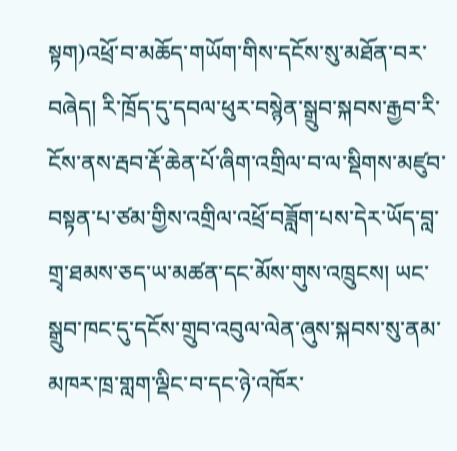སྟག)འཕྲོ་བ་མཆོད་གཡོག་གིས་དངོས་སུ་མཐོན་བར་བཞེད། རི་ཁྲོད་དུ་དབལ་ཕུར་བསྙེན་སྒྲུབ་སྐབས་རྒྱབ་རི་ངོས་ནས་རྦབ་རྡོ་ཆེན་པོ་ཞིག་འགྲིལ་བ་ལ་སྡིགས་མཛུབ་བསྟན་པ་ཙམ་གྱིས་འགྲིལ་འཕྲོ་བཟློག་པས་དེར་ཡོད་བླ་གྲྭ་ཐམས་ཅད་ཡ་མཚན་དང་མོས་གུས་འཁྲུངས། ཡང་སྒྲུབ་ཁང་དུ་དངོས་གྲུབ་འབུལ་ལེན་ཞུས་སྐབས་སུ་ནམ་མཁར་ཁྲ་གླག་ལྡིང་བ་དང་ཉེ་འཁོར་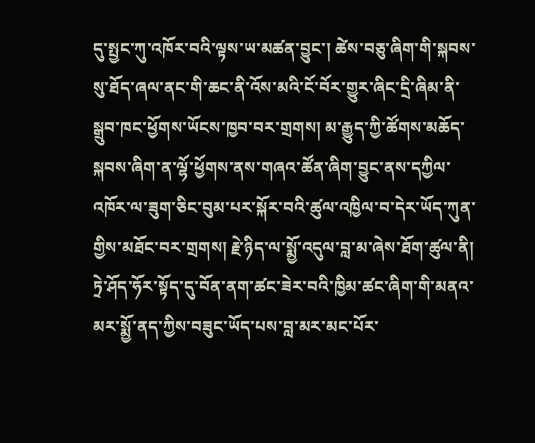དུ་སྤྱང་ཀུ་འཁོར་བའི་ལྟས་ཡ་མཚན་བྱུང་། ཚེས་བཅུ་ཞིག་གི་སྐབས་སུ་ཐོད་ཞལ་ནང་གི་ཆང་ནི་འོས་མའི་ངོ་བོར་གྱུར་ཞིང་དྲི་ཞིམ་ནི་སྒྲུབ་ཁང་ཕྱོགས་ཡོངས་ཁྱབ་བར་གྲགས། མ་རྒྱུད་ཀྱི་ཚོགས་མཆོད་སྐབས་ཞིག་ན་ལྷོ་ཕྱོགས་ནས་གཞའ་ཚོན་ཞིག་བྱུང་ནས་དཀྱིལ་འཁོར་ལ་ཟུག་ཅིང་བུམ་པར་སྐོར་བའི་ཚུལ་འཁྱིལ་བ་དེར་ཡོད་ཀུན་གྱིས་མཐོང་བར་གྲགས། རྗེ་ཉིད་ལ་སྨྱོ་འདུལ་བླ་མ་ཞེས་ཐོག་ཚུལ་ནི། ཏྲེ་ཤོད་ཧོར་སྟོད་དུ་བོན་ནག་ཚང་ཟེར་བའི་ཁྱིམ་ཚང་ཞིག་གི་མནའ་མར་སྨྱོ་ནད་ཀྱིས་བཟུང་ཡོད་པས་བླ་མར་མང་པོར་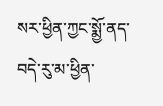སར་ཕྱིན་ཀྱང་སྨྱོ་ནད་བདེ་རུ་མ་ཕྱིན་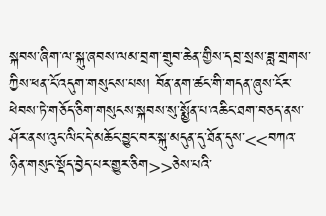སྐབས་ཞིག་ལ་སྐུ་ཞབས་ལམ་བྲག་གྲུབ་ཆེན་གྱིས་དབྲ་སྲས་ཟླ་གྲགས་ཀྱིས་ཕན་ངོ་འདུག་གསུངས་པས། བོན་ནག་ཚང་གི་གདན་ཞུས་ངོར་ཕེབས་ཏེ་གཅོད་ཅིག་གསུངས་སྐབས་སུ་སྨྱོན་པ་འཆིང་ཐག་བཅད་ནས་ཤོར་ནས་འུང་ལིང་དེ་མཆོང་བྱུང་བར་སྐུ་མདུན་དུ་ཐོན་དུས་<<བཀའ་ཉིན་གསུང་སྡོད་བྱེད་པར་གྱུར་ཅིག>>ཅེས་པའི་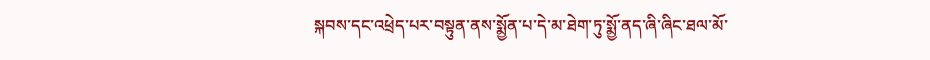སྐབས་དང་འཕྲེད་པར་བསྟུན་ནས་སྨྱོན་པ་དེ་མ་ཐེག་ཏུ་སྨྱོ་ནད་ཞི་ཞིང་ཐལ་མོ་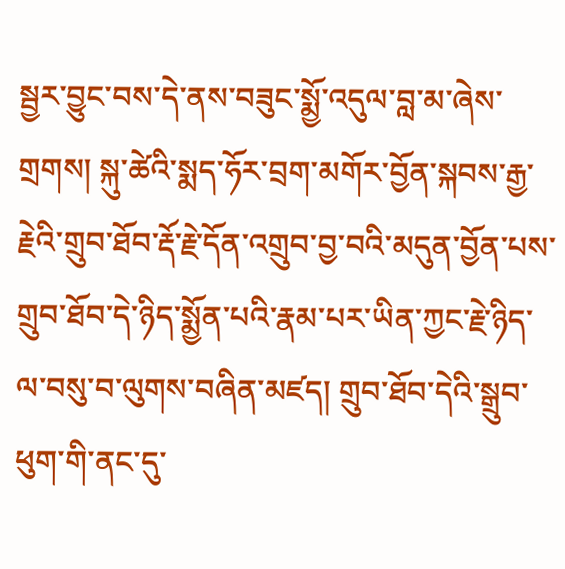སྦྱར་བྱུང་བས་དེ་ནས་བཟུང་སྨྱོ་འདུལ་བླ་མ་ཞེས་གྲགས། སྐུ་ཚེའི་སྨད་ཧོར་བྲག་མགོར་བྱོན་སྐབས་རྒྱ་རྗེའི་གྲུབ་ཐོབ་རྡོ་རྗེ་དོན་འགྲུབ་བྱ་བའི་མདུན་བྱོན་པས་གྲུབ་ཐོབ་དེ་ཉིད་སྨྱོན་པའི་རྣམ་པར་ཡིན་ཀྱང་རྗེ་ཉིད་ལ་བསུ་བ་ལུགས་བཞིན་མཛད། གྲུབ་ཐོབ་དེའི་སྒྲུབ་ཕུག་གི་ནང་དུ་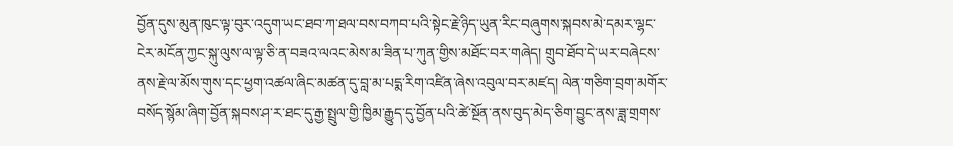བྱོན་དུས་མུན་ཁུང་ལྟ་བུར་འདུག་ཡང་ཐབ་ཀ་ཐལ་བས་བཀབ་པའི་སྟེང་རྗེ་ཉིད་ཡུན་རིང་བཞུགས་སྐབས་མེ་དམར་ལྷང་ངེར་མངོན་ཀྱང་སྐུ་ལུས་ལ་ལྟ་ཅི་ན་བཟའ་ལའང་མེས་མ་ཟིན་པ་ཀུན་གྱིས་མཐོང་བར་གཞེད། གྲུབ་ཐོབ་དེ་ཡར་བཞེངས་ནས་རྗེ་ལ་མོས་གུས་དང་ཕྱག་འཚལ་ཞིང་མཚན་དུ་བླ་མ་པདྨ་རིག་འཛིན་ཞེས་འབུལ་བར་མཛད། ལེན་གཅིག་བྲག་མགོར་བསོད་སྙོམ་ཞིག་བྱོན་སྐབས་ཤ་ར་ཐང་དུ་རྒྱ་སྤྲུལ་གྱི་ཁྱིམ་རྒྱུད་དུ་བྱོན་པའི་ཚེ་སྔོན་ནས་བུད་མེད་ཅིག་བྱུང་ནས་ཟླ་གྲགས་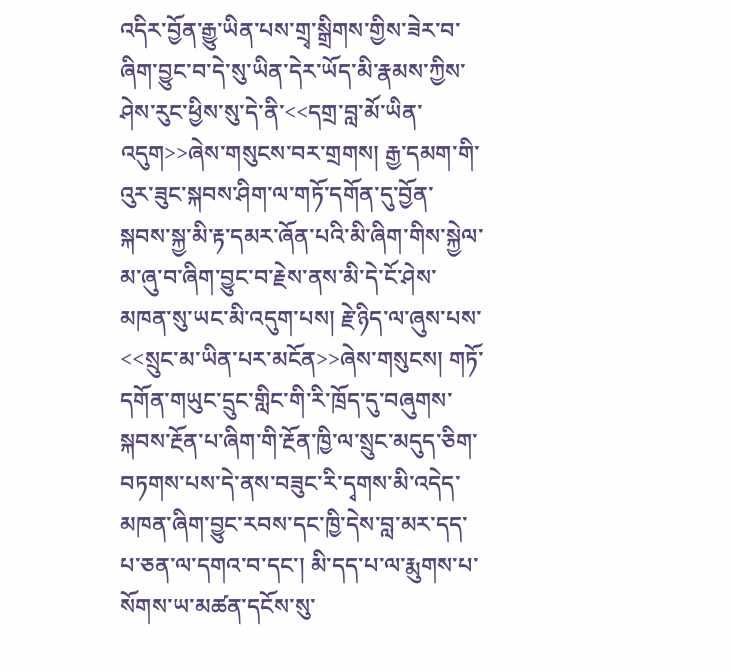འདིར་བྱོན་རྒྱུ་ཡིན་པས་གྲྭ་སྒྲིགས་གྱིས་ཟེར་བ་ཞིག་བྱུང་བ་དེ་སུ་ཡིན་དེར་ཡོད་མི་རྣམས་ཀྱིས་ཤེས་རུང་ཕྱིས་སུ་དེ་ནི་<<དགྲ་བླ་མོ་ཡིན་འདུག>>ཞེས་གསུངས་བར་གྲགས། རྒྱ་དམག་གི་འུར་ཟུང་སྐབས་ཤིག་ལ་གཏོ་དགོན་དུ་བྱོན་སྐབས་སྐྱ་མི་རྟ་དམར་ཞོན་པའི་མི་ཞིག་གིས་སྐྱེལ་མ་ཞུ་བ་ཞིག་བྱུང་བ་རྗེས་ནས་མི་དེ་ངོ་ཤེས་མཁན་སུ་ཡང་མི་འདུག་པས། རྗེ་ཉིད་ལ་ཞུས་པས་<<སྲུང་མ་ཡིན་པར་མངོན>>ཞེས་གསུངས། གཏོ་དགོན་གཡུང་དྲུང་གླིང་གི་རི་ཁྲོད་དུ་བཞུགས་སྐབས་རྔོན་པ་ཞིག་གི་རྔོན་ཁྱི་ལ་སྲུང་མདུད་ཅིག་བཏགས་པས་དེ་ནས་བཟུང་རི་དྭགས་མི་འདེད་མཁན་ཞིག་བྱུང་རབས་དང་ཁྱི་དེས་བླ་མར་དད་པ་ཅན་ལ་དགའ་བ་དང་། མི་དད་པ་ལ་རྨུགས་པ་སོགས་ཡ་མཚན་དངོས་སུ་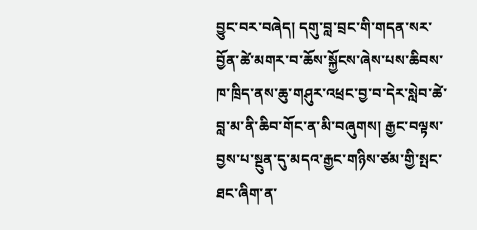བྱུང་བར་བཞེད། དགུ་བླ་བྲང་གི་གདན་སར་བྱོན་ཚེ་མགར་བ་ཆོས་སྐྱོངས་ཞེས་པས་ཆིབས་ཁ་ཁྲིད་ནས་ཆུ་གཤུར་འཕྲང་བྱ་བ་དེར་སླེབ་ཚེ་བླ་མ་ནི་ཆིབ་གོང་ན་མི་བཞུགས། རྒྱང་བལྟས་བྱས་པ་སྔུན་དུ་མདའ་རྒྱང་གཉིས་ཙམ་གྱི་སྤང་ཐང་ཞིག་ན་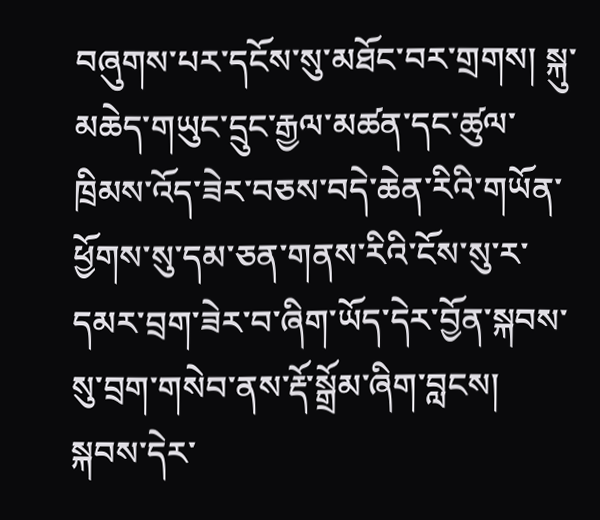བཞུགས་པར་དངོས་སུ་མཐོང་བར་གྲགས། སྐུ་མཆེད་གཡུང་དྲུང་རྒྱལ་མཚན་དང་ཚུལ་ཁྲིམས་འོད་ཟེར་བཅས་བདེ་ཆེན་རིའི་གཡོན་ཕྱོགས་སུ་དམ་ཅན་གནས་རིའི་ངོས་སུ་ར་དམར་བྲག་ཟེར་བ་ཞིག་ཡོད་དེར་བྱོན་སྐབས་སུ་བྲག་གསེབ་ནས་རྡོ་སྒྲོམ་ཞིག་བླངས། སྐབས་དེར་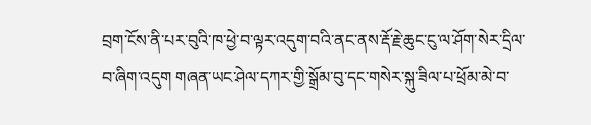བྲག་ངོས་ནི་པར་བུའི་ཁ་ཕྱེ་བ་ལྟར་འདུག་བའི་ནང་ནས་རྡོ་རྗེ་ཆུང་ངུ་ལ་ཤོག་སེར་དྲིལ་བ་ཞིག་འདུག གཞན་ཡང་ཤེལ་དཀར་གྱི་སྒྲོམ་བུ་དང་གསེར་སྐུ་ཟིལ་པ་ཕྲོམ་མེ་བ་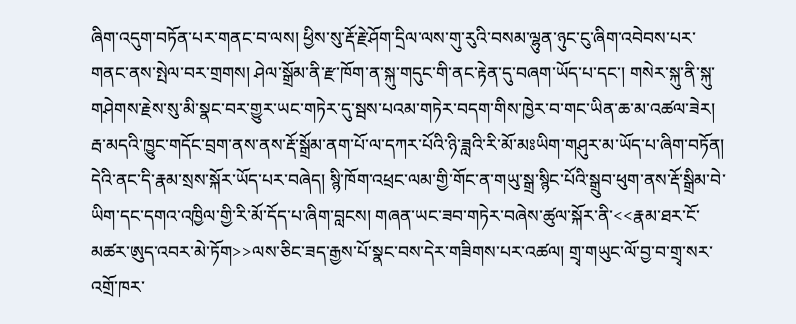ཞིག་འདུག་བཏོན་པར་གནང་བ་ལས། ཕྱིས་སུ་རྡོ་རྗེ་ཤོག་དྲིལ་ལས་གུ་རུའི་བསམ་ལྷུན་ཉུང་ངུ་ཞིག་འབེབས་པར་གནང་ནས་སྤེལ་བར་གྲགས། ཤེལ་སྒྲོམ་ནི་རྫ་ཁོག་ན་སྐུ་གདུང་གི་ནང་རྟེན་དུ་བཞག་ཡོད་པ་དང་། གསེར་སྐུ་ནི་སྐུ་གཤེགས་རྗེས་སུ་མི་སྣང་བར་གྱུར་ཡང་གཏེར་དུ་སྦས་པའམ་གཏེར་བདག་གིས་ཁྱེར་བ་གང་ཡིན་ཆ་མ་འཚལ་ཟེར། རྦ་མདའི་ཁྱུང་གདོང་བྲག་ནས་ནས་རྡོ་སྒྲོམ་ནག་པོ་ལ་དཀར་པོའི་ཉི་ཟླའི་རི་མོ་མཿཡིག་གཤུར་མ་ཡོད་པ་ཞིག་བཏོན། དེའི་ནང་དི་རྣམ་སྲས་སྐོར་ཡོད་པར་བཞེད། སྙི་ཁོག་འཕྲང་ལམ་གྱི་གོང་ན་གཡུ་སྒྲ་སྙིང་པོའི་སྒྲུབ་ཕུག་ནས་རྡོ་སྒྲིམ་བེ་ཡིག་དང་དགའ་འཁྱིལ་གྱི་རི་མོ་དོད་པ་ཞིག་བླངས། གཞན་ཡང་ཟབ་གཏེར་བཞེས་ཚུལ་སྐོར་ནི་<<རྣམ་ཐར་ངོ་མཚར་ཨུད་འབར་མེ་ཏོག>>ལས་ཅིང་ཟད་རྒྱས་པོ་སྣང་བས་དེར་གཟིགས་པར་འཚལ། གྲྭ་གཡུང་ལོ་བྱ་བ་གྲྭ་སར་འགྲོ་ཁར་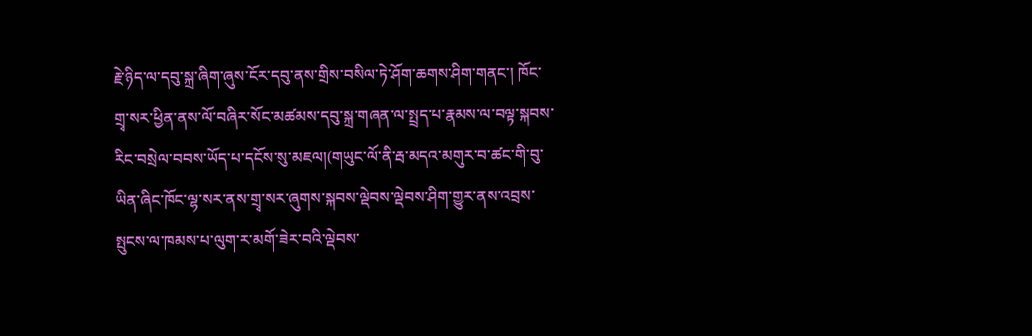རྗེ་ཉིད་ལ་དབུ་སྐྲ་ཞིག་ཞུས་ངོར་དབུ་ནས་གྲིས་བསིལ་ཏེ་ཤོག་ཆགས་ཤིག་གནང་། ཁོང་གྲྭ་སར་ཕྱིན་ནས་ལོ་བཞིར་སོང་མཚམས་དབུ་སྐྲ་གཞན་ལ་སྤྲད་པ་རྣམས་ལ་བལྟ་སྐབས་རིང་བསྲེལ་བབས་ཡོད་པ་དངོས་སུ་མཇལ།(གཡུང་ལོ་ནི་རྦ་མདའ་མགུར་བ་ཚང་གི་བུ་ཡིན་ཞིང་ཁོང་ལྷ་སར་ནས་གྲྭ་སར་ཞུགས་སྐབས་ལྡེབས་ལྡེབས་ཤིག་གྱུར་ནས་འབྲས་སྤུངས་ལ་ཁམས་པ་ལུག་ར་མགོ་ཟེར་བའི་ལྡེབས་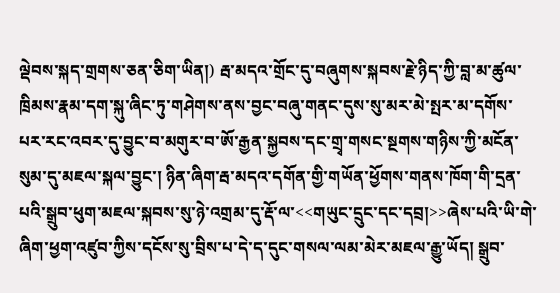ལྡེབས་སྐད་གྲགས་ཅན་ཅིག་ཡིན།) རྦ་མདའ་གྲོང་དུ་བཞུགས་སྐབས་རྗེ་ཉིད་ཀྱི་བླ་མ་ཚུལ་ཁྲིམས་རྣམ་དག་སྐུ་ཞིང་ཏུ་གཤེགས་ནས་བྱང་བཞུ་གནང་དུས་སུ་མར་མེ་སྤར་མ་དགོས་པར་རང་འབར་དུ་བྱུང་བ་མགུར་བ་ཨོ་རྒྱན་སྐྱབས་དང་གྲྭ་གསང་སྔགས་གཉིས་ཀྱི་མངོན་སུམ་དུ་མཇལ་སྐལ་བྱུང་། ཉིན་ཞིག་རྦ་མདའ་དགོན་གྱི་གཡོན་ཕྱོགས་གནས་ཁོག་གི་དྲན་པའི་སྒྲུབ་ཕུག་མཇལ་སྐབས་སུ་ཉེ་འགྲམ་དུ་རྡོ་ལ་<<གཡུང་དྲུང་དང་དབྲ།>>ཞེས་པའི་ཡི་གེ་ཞིག་ཕྱག་འཛུབ་ཀྱིས་དངོས་སུ་བྲིས་པ་དེ་ད་དུང་གསལ་ལམ་མེར་མཇལ་རྒྱུ་ཡོད། སྒྲུབ་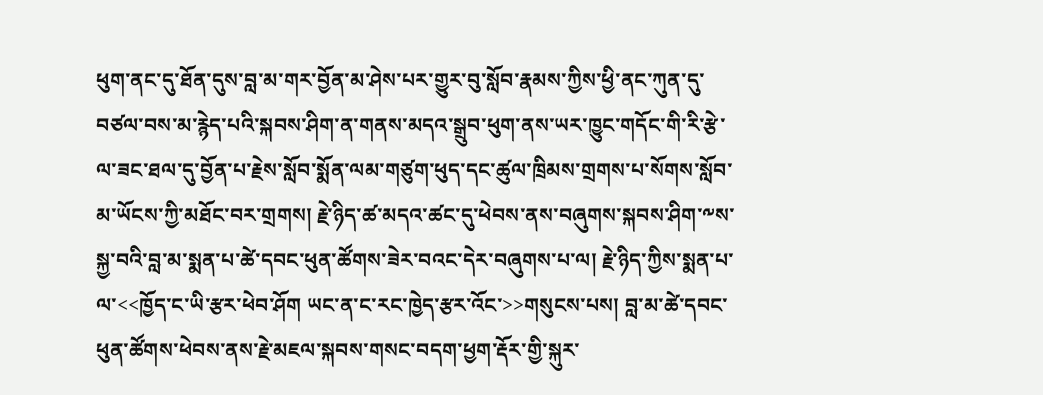ཕུག་ནང་དུ་ཐོན་དུས་བླ་མ་གར་བྱོན་མ་ཤེས་པར་གྱུར་བུ་སློབ་རྣམས་ཀྱིས་ཕྱི་ནང་ཀུན་དུ་བཙལ་བས་མ་རྙེད་པའི་སྐབས་ཤིག་ན་གནས་མདའ་སྒྲུབ་ཕུག་ནས་ཡར་ཁྱུང་གདོང་གི་རི་རྩེ་ལ་ཟང་ཐལ་དུ་བྱོན་པ་རྗེས་སློབ་སྨོན་ལམ་གཙུག་ཕུད་དང་ཚུལ་ཁྲིམས་གྲགས་པ་སོགས་སློབ་མ་ཡོངས་ཀྱི་མཐོང་བར་གྲགས། རྗེ་ཉིད་ཚ་མདའ་ཚང་དུ་ཕེབས་ནས་བཞུགས་སྐབས་ཤིག་༸ས་སྐྱ་བའི་བླ་མ་སྨན་པ་ཚེ་དབང་ཕུན་ཚོགས་ཟེར་བའང་དེར་བཞུགས་པ་ལ། རྗེ་ཉིད་ཀྱིས་སྨན་པ་ལ་<<ཁྱོད་ང་ཡི་རྩར་ཕེབ་ཤོག ཡང་ན་ང་རང་ཁྱེད་རྩར་འོང་>>གསུངས་པས། བླ་མ་ཚེ་དབང་ཕུན་ཚོགས་ཕེབས་ནས་རྗེ་མཇལ་སྐབས་གསང་བདག་ཕྱག་རྡོར་གྱི་སྐུར་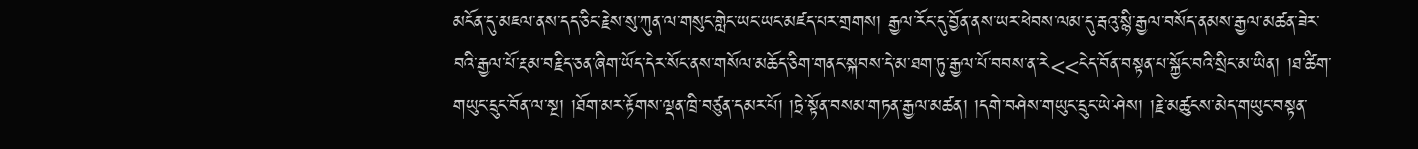མངོན་དུ་མཇལ་ནས་དད་ཅིང་རྗེས་སུ་ཀུན་ལ་གསུང་གླེང་ཡང་ཡང་མཛད་པར་གྲགས། རྒྱལ་རོང་དུ་བྱོན་ནས་ཡར་ཕེབས་ལམ་དུ་རྦའུ་སྙི་རྒྱལ་བསོད་ནམས་རྒྱལ་མཚན་ཟེར་བའི་རྒྱལ་པོ་རྔམ་བརྗིད་ཅན་ཞིག་ཡོད་དེར་སོང་ནས་གསོལ་མཆོད་ཅིག་གནང་སྐབས་དེ་མ་ཐག་ཏུ་རྒྱལ་པོ་བབས་ན་རེ<<ངེད་བོན་བསྟན་པ་སྐྱོང་བའི་སྲིང་མ་ཡིན། །ཐ་ཚིག་གཡུང་དྲུང་བོན་ལ་སྔ། །ཐོག་མར་རྟོགས་ལྡན་ཁྲི་བཙུན་དམར་པོ། །ཏྲེ་སྟོན་བསམ་གཏན་རྒྱལ་མཚན། །དགེ་བཤེས་གཡུང་དྲུང་ཡེ་ཤེས། །རྗེ་མཚུངས་མེད་གཡུང་བསྟན་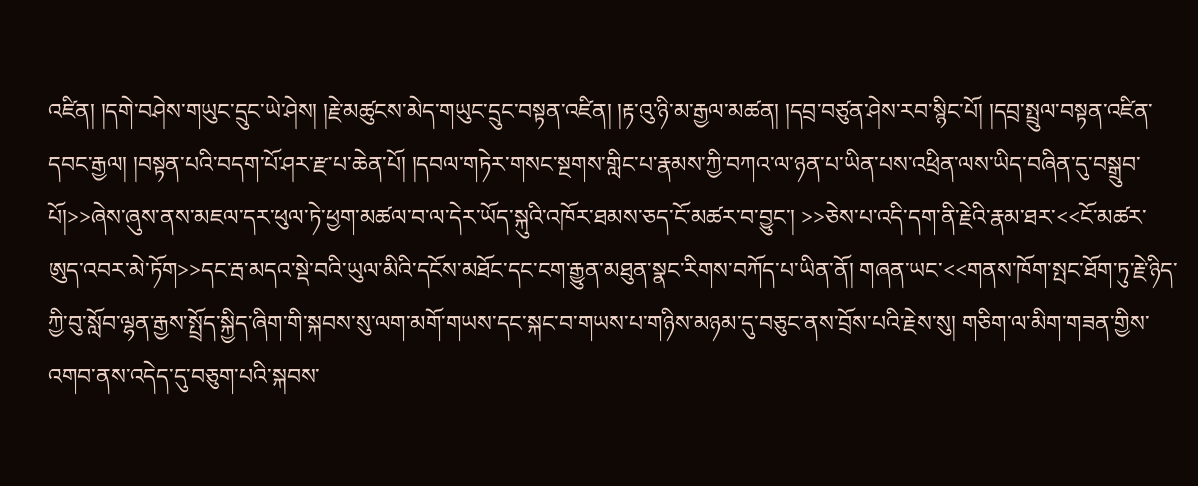འཛིན། །དགེ་བཤེས་གཡུང་དྲུང་ཡེ་ཤེས། །རྗེ་མཚུངས་མེད་གཡུང་དྲུང་བསྟན་འཛིན། །རྟ་འུ་ཉི་མ་རྒྱལ་མཚན། །དབྲ་བཙུན་ཤེས་རབ་སྙིང་པོ། །དབྲ་སྤྲུལ་བསྟན་འཛིན་དབང་རྒྱལ། །བསྟན་པའི་བདག་པོ་ཤར་རྫ་པ་ཆེན་པོ། །དབལ་གཏེར་གསང་སྔགས་གླིང་པ་རྣམས་ཀྱི་བཀའ་ལ་ཉན་པ་ཡིན་པས་འཕྲིན་ལས་ཡིད་བཞིན་དུ་བསྒྲུབ་པོ།>>ཞེས་ཞུས་ནས་མཇལ་དར་ཕུལ་ཏེ་ཕྱག་མཚལ་བ་ལ་དེར་ཡོད་སྐུའི་འཁོར་ཐམས་ཅད་ངོ་མཚར་བ་བྱུང་། >>ཅེས་པ་འདི་དག་ནི་རྗེའི་རྣམ་ཐར་<<ངོ་མཚར་ཨུད་འབར་མེ་ཏོག>>དང་རྦ་མདའ་སྡེ་བའི་ཡུལ་མིའི་དངོས་མཐོང་དང་ངག་རྒྱུན་མཐུན་སྣང་རིགས་བཀོད་པ་ཡིན་ནོ། གཞན་ཡང་<<གནས་ཁོག་སྤང་ཐོག་ཏུ་རྗེ་ཉིད་ཀྱི་བུ་སློབ་ལྷན་རྒྱས་སྤྲོད་སྐྱིད་ཞིག་གི་སྐབས་སུ་ལག་མགོ་གཡས་དང་སྐང་བ་གཡས་པ་གཉིས་མཉམ་དུ་བཅུང་ནས་བྲོས་པའི་རྗེས་སུ། གཅིག་ལ་མིག་གཟན་གྱིས་འགབ་ནས་འདེད་དུ་བཅུག་པའི་སྐབས་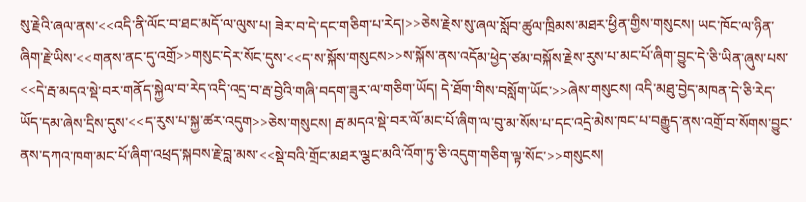སུ་རྗེའི་ཞལ་ནས་<<འདི་ནི་ལོང་བ་ཐང་མདོ་ལ་ལུས་པ། ཟེར་བ་དེ་དང་གཅིག་པ་རེད།>>ཅེས་རྗེས་སུ་ཞལ་སློབ་ཚུལ་ཁྲིམས་མཐར་ཕྱིན་གྱིས་གསུངས། ཡང་ཁོང་ལ་ཉིན་ཞིག་རྗེ་ཡིས་<<གནས་ནང་དུ་འགྲོ>>གསུང་དེར་སོང་དུས་<<ད་ས་སྐོས་གསུངས>>ས་སྐོས་ནས་འདོམ་ཕྱེད་ཙམ་བསྐོས་རྗེས་རུས་པ་མང་པོ་ཞིག་བྱུང་དེ་ཅི་ཡིན་ཞུས་པས་<<དེ་རྦ་མདའ་སྡེ་བར་གནོད་སྐྱེལ་བ་རེད་འདི་འདྲ་བ་རྦ་བྱེའི་གཞི་བདག་ཟུར་ལ་གཅིག་ཡོད། དེ་ཐོག་གིས་བསློག་ཡོང་>>ཞེས་གསུངས། འདི་མཐུ་བྱེད་མཁན་དེ་ཅི་རེད་ཡོད་དམ་ཞེས་དྲིས་དུས་<<ད་རུས་པ་སྐྱ་ཚར་འདུག>>ཅེས་གསུངས། རྦ་མདའ་སྡེ་བར་ལོ་མང་པོ་ཞིག་ལ་བུ་མ་སོས་པ་དང་འདྲེ་མེས་ཁང་པ་བརྒྱུད་ནས་འགྲོ་བ་སོགས་བྱུང་ནས་དཀའ་ཁག་མང་པོ་ཞིག་འཕྲད་སྐབས་རྗེ་བླ་མས་<<སྡེ་བའི་གྲོང་མཐར་ལྕང་མའི་འོག་ཏུ་ཅི་འདུག་གཅིག་ལྟ་སོང་>>གསུངས།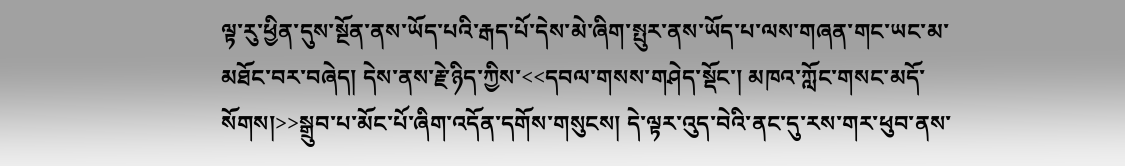ལྟ་རུ་ཕྱིན་དུས་སྔོན་ནས་ཡོད་པའི་རྒད་པོ་དེས་མེ་ཞིག་སྤུར་ནས་ཡོད་པ་ལས་གཞན་གང་ཡང་མ་མཐོང་བར་བཞེད། དེས་ནས་རྗེ་ཉིད་ཀྱིས་<<དབལ་གསས་གཤེད་སྡོང་། མཁའ་ཀློང་གསང་མདོ་སོགས།>>སྒྲུབ་པ་མོང་པོ་ཞིག་འདོན་དགོས་གསུངས། དེ་ལྟར་འུད་བེའི་ནང་དུ་རས་གར་ཕུབ་ནས་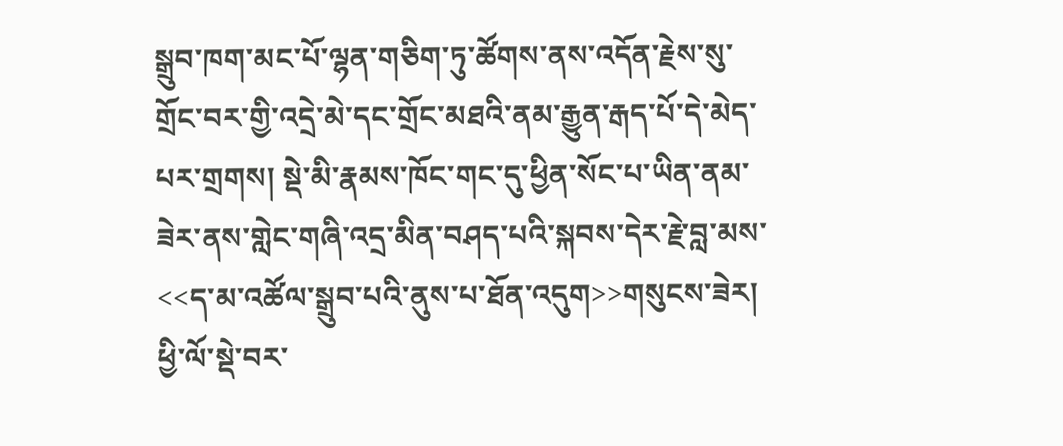སྒྲུབ་ཁག་མང་པོ་ལྷན་གཅིག་ཏུ་ཚོགས་ནས་འདོན་རྗེས་སུ་གྲོང་བར་གྱི་འདྲེ་མེ་དང་གྲོང་མཐའི་ནམ་རྒྱུན་རྒད་པོ་དེ་མེད་པར་གྲགས། སྡེ་མི་རྣམས་ཁོང་གང་དུ་ཕྱིན་སོང་པ་ཡིན་ནམ་ཟེར་ནས་གླེང་གཞི་འདྲ་མིན་བཤད་པའི་སྐབས་དེར་རྗེ་བླ་མས་<<ད་མ་འཚོལ་སྒྲུབ་པའི་ནུས་པ་ཐོན་འདུག>>གསུངས་ཟེར། ཕྱི་ལོ་སྡེ་བར་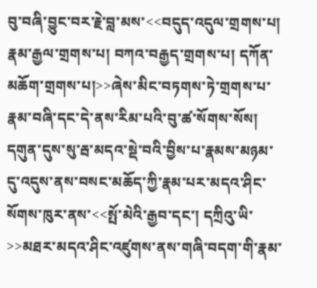བུ་བཞི་བྱུང་བར་རྗེ་བླ་མས་<<བདུད་འདུལ་གྲགས་པ། རྣམ་རྒྱལ་གྲགས་པ། བཀའ་བརྒྱད་གྲགས་པ། དཀོན་མཆོག་གྲགས་པ།>>ཞེས་མིང་བཏགས་ཏེ་གྲགས་པ་རྣམ་བཞི་དང་དེ་ནས་རིམ་པའི་བུ་ཚ་སོགས་སོས། དགུན་དུས་སུ་རྦ་མདའ་སྡེ་བའི་བྱིས་པ་རྣམས་མཉམ་དུ་འདུས་ནས་བསང་མཆོད་ཀྱི་རྣམ་པར་མདའ་ཤིང་སོགས་ཁུར་ནས་<<སྤོ་མེའི་རྒྱབ་དང་། དཀྲིའུ་ཡི་>>མཐར་མདའ་ཤིང་འཛུགས་ནས་གཞི་བདག་གི་རྣམ་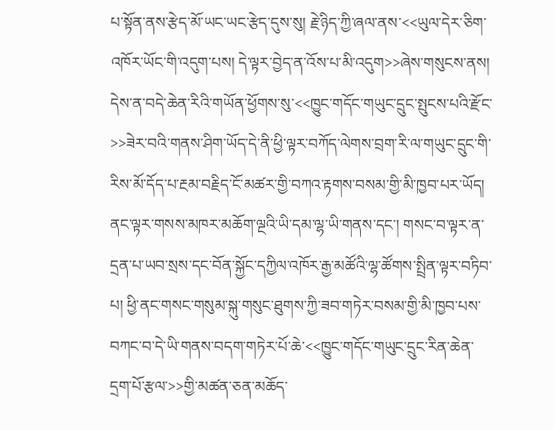པ་སྟོན་ནས་རྩེད་མོ་ཡང་ཡང་རྩེད་དུས་སུ། རྗེ་ཉིད་ཀྱི་ཞལ་ནས་<<ཡུལ་དེར་ཅིག་འཁོར་ཡོང་གི་འདུག་པས། དེ་ལྟར་བྱེད་ན་འོས་པ་མི་འདུག>>ཞེས་གསུངས་ནས། དེས་ན་བདེ་ཆེན་རིའི་གཡོན་ཕྱོགས་སུ་<<ཁྱུང་གདོང་གཡུང་དྲུང་སྤུངས་པའི་རྫོང་>>ཟེར་བའི་གནས་ཤིག་ཡོད་དེ་ནི་ཕྱི་ལྟར་བཀོད་ལེགས་བྲག་རི་ལ་གཡུང་དྲུང་གི་རིས་མོ་དོད་པ་རྔམ་བརྗིད་ངོ་མཚར་གྱི་བཀའ་རྟགས་བསམ་གྱི་མི་ཁྱབ་པར་ཡོད། ནང་ལྟར་གསས་མཁར་མཆོག་ལྔའི་ཡི་དམ་ལྷ་ཡི་གནས་དང་། གསང་བ་ལྟར་ན་དྲན་པ་ཡབ་སྲས་དང་བོན་སྐྱོང་དཀྱིལ་འཁོར་རྒྱ་མཚོའི་ལྷ་ཚོགས་སྤྲིན་ལྟར་བཏིབ་པ། ཕྱི་ནང་གསང་གསུམ་སྐུ་གསུང་ཐུགས་ཀྱི་ཟབ་གཏེར་བསམ་གྱི་མི་ཁྱབ་པས་བཀང་བ་དེ་ཡི་གནས་བདག་གཏེར་པོ་ཆེ་<<ཁྱུང་གདོང་གཡུང་དྲུང་རིན་ཆེན་དྲག་པོ་རྩལ་>>གྱི་མཚན་ཅན་མཆོད་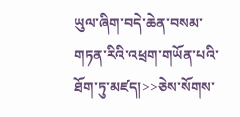ཡུལ་ཞིག་བདེ་ཆེན་བསམ་གཏན་རིའི་འཕྲག་གཡོན་པའི་ཐོག་ཏུ་མཛད།>>ཅེས་སོགས་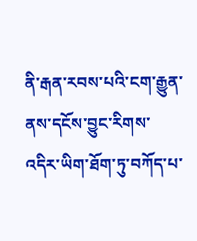ནི་རྒན་རབས་པའི་ངག་རྒྱུན་ནས་དངོས་བྱུང་རིགས་འདིར་ཡིག་ཐོག་ཏུ་བཀོད་པ་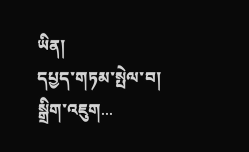ཡིན།
དཔྱད་གཏམ་སྤེལ་བ།
སྒྲིག་འཇུག...